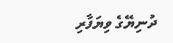ދުނިޔޭގެ ވިޔަފާރި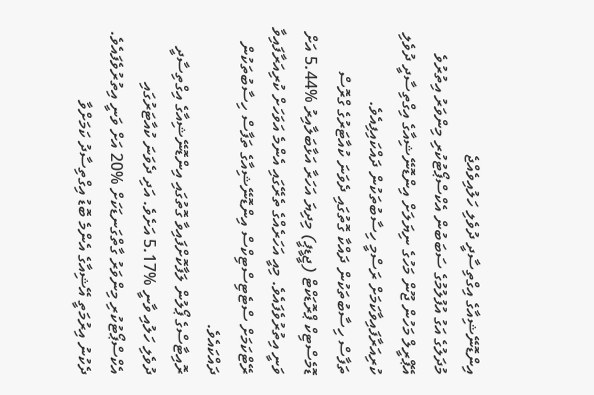އިންޑޮނޭޝިއާގެ އިގްތިސާދީ ދުވެލި ހަލުއިވެއްޖެ
މުދަލުގެ އަގު އުފުލުމުގެ ސަބަބުން އެކްސްޕޯޓުކުރި މިންވަރު އިތުރުވެ އޭޕްރީލް މަހުން ޖޫން މަހުގެ ނިޔަލަށް އިންޑޮނޭޝިއާގެ އިގްތިސާދީ ދުވެލި ކުރިއަރާފައިވާކަމަށް ރަސްމީ ހިސާބުތަކުން ދައްކައިފިއެވެ.
ތަފާސް ހިސާބުތަކުން ދައްކާ ގޮތުގައި ދެވަނަ ކުއާޓަރުގެ ގްރޮސް ޑޮމެސްޓިކް ޕްރޮޑަކްޓް (ޖީޑީޕީ) މިދިޔަ އަހަރާ އަޅާބަލާއިރު %5.44 އަށް ވަނީ އިތުރުވެފައެވެ. މިއީ އަހަރެއްގެ ތެރޭގައި އެންމެ އަވަހަށް ކުރިއަރާފައިވާ ރޭޓްކަމަށް ސްޓެޓިސްޓިކްސް އިންޑޮނޭޝިއާގެ ތަފާސް ހިސާބުތަކުން ދައްކައެވެ.
ރޮއިޓާސްގެ ޕޯލުން ލަފާކޮށްފައިވާ ގޮތުގައި އިންޑޮނޭޝިއާގެ އިގްތިސާދީ ދުވެލި ހަލުއި ވާނީ %5.17 އަށެވެ. އަދި ދެވަނަ ކުއާޓަރުގައި އެކްސްޕޯޓުކުރި މިންވަރު ގާތްގަނޑަކަށް %20 އަށް ވަނީ އިތުރުވެފައެވެ.
ދެކުނު އިރުމަތީ އޭޝިއާގެ އެންމެ ބޮޑު އިގްތިސާދު ކަމަށްވާ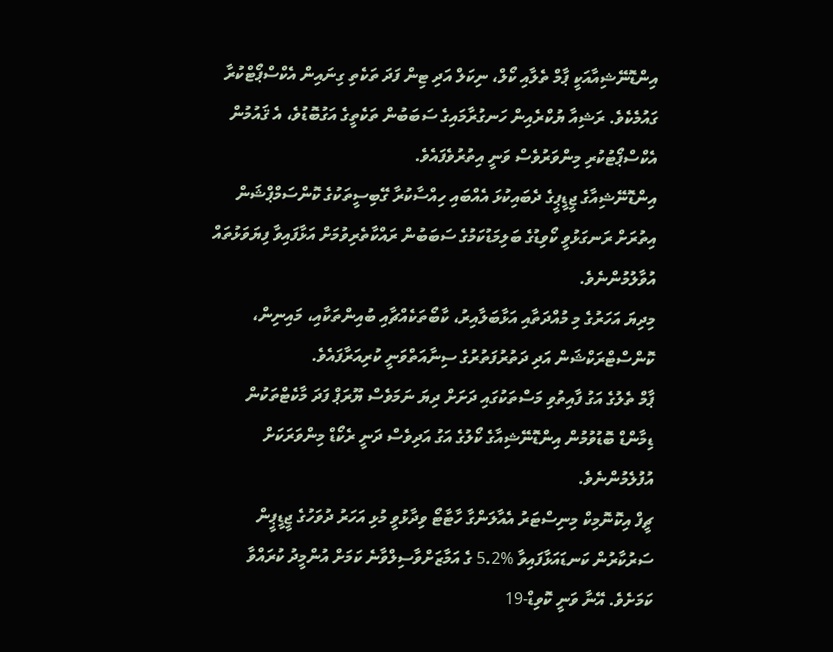އިންޑޮނޭޝިއާއަކީ ޕާމް ތެލާއި ކޯލް، ނިކަލް އަދި ޓިން ފަދަ ތަކެތި ގިނައިން އެކްސްޕޯޓްކުރާ ގައުމެކެވެ. ރަޝިއާ ޔުކްރެއިން ހަނގުރާމައިގެ ސަބަބުން ތަކެތީގެ އަގުބޮޑުވެ، އެ ޤައުމުން އެކްސްޕޯޓުކުރި މިންވަރުވެސް ވަނީ އިތުރުވެފައެވެ.
އިންޑޮނޭޝިއާގެ ޖީޑީޕީގެ ދެބައިކުޅަ އެއްބައި ހިއްސާކުރާ ގޭބިސީތަކުގެ ކޮންސަމްޕްޝަން އިތުރަށް ރަނގަޅުވީ ކޯވިޑުގެ ބަލިމަޑުކަމުގެ ސަބަބުން ރައްކާތެރިވުމަށް އަޅާފައިވާ ފިޔަވަޅުތައް އުވާލުމުންނެވެ.
މިދިޔަ އަހަރުގެ މި މުއްދަތާއި އަޅާބަލާއިރު، ކާބޯތަކެއްޗާއި ބުއިންތަކާއި، މައިނިން، ކޮންސްޓްރަކްޝަން އަދި ދަތުރުފަތުރުގެ ސިނާއަތްވަނީ ކުރިއަރާފައެވެ.
ޕާމް ތެލުގެ އަގު ފާއިތުވި މަސްތަކުގައި ދަށަށް ދިޔަ ނަމަވެސް ޔޫރަޕް ފަދަ މާކެޓްތަކުން ޑިމާންޑް ބޮޑުވުމުން އިންޑޮނޭޝިއާގެ ކޯލުގެ އަގު އަދިވެސް ދަނީ ރެކޯޑް މިންވަރަކަށް އުފުލެމުންނެވެ.
ޗީފް އިކޮނޮމިކް މިނިސްޓަރު އެއާލަންގާ ހާޓާޓޯ ވިދާޅުވީ މުޅި އަހަރު ދުވަހުގެ ޖީޑީޕީން ސަރުކާރުން ކަނޑައަޅާފައިވާ %5.2 ގެ އަމާޒަށްވާސިލްވާނެ ކަމަށް އުންމީދު ކުރައްވާ ކަމަށެވެ. އޭނާ ވަނީ ކޮވިޑް-19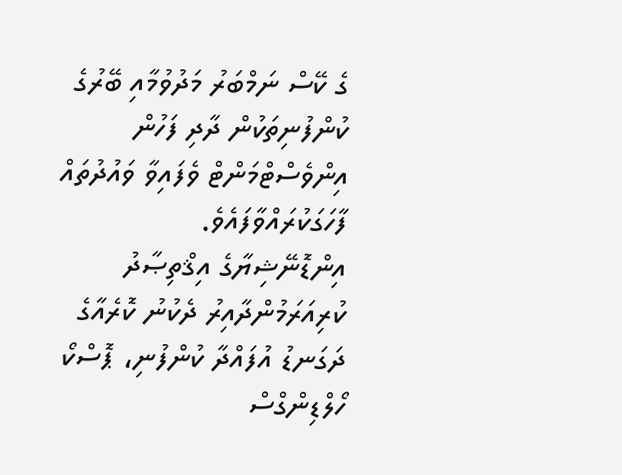ގެ ކޭސް ނަމްބަރު މަދުވުމާއި ބޭރުގެ ކުންފުނިތަކުން ދާދި ފަހުން އިންވެސްޓްމަންޓް ވެފައިވާ ވައުދުތައް ފާހަގަކުރައްވާފައެވެ.
އިންޑޮނޭޝިޔާގެ އިޤްތިޞާދު ކުރިއަރަމުންދާއިރު ދެކުނު ކޮރެއާގެ ދަގަނޑު އުފައްދާ ކުންފުނި، ޕޮސްކޯ ހޯލްޑިންގްސް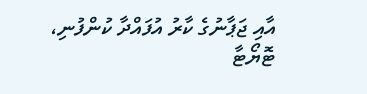އާއި ޖަޕާނުގެ ކާރު އުފައްދާ ކުންފުނި، ޓޮޔޯޓާ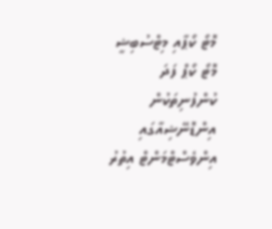މޮޓޯ ކޯޕާއި މިޓްސުބިޝީ މޮޓޯ ކޯޕް ފަދަ ކުންފުނިތަކުން އިންޑޮނޭޝިއާގައި އިންވެސްޓްމަންޓް އިތުރު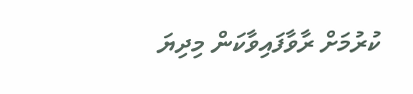ކުރުމަށް ރާވާފައިވާކަން މިދިޔަ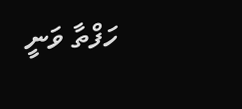ހަފްތާ ވަނީ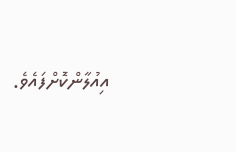އިއުލާންކޮށްފައެވެ.